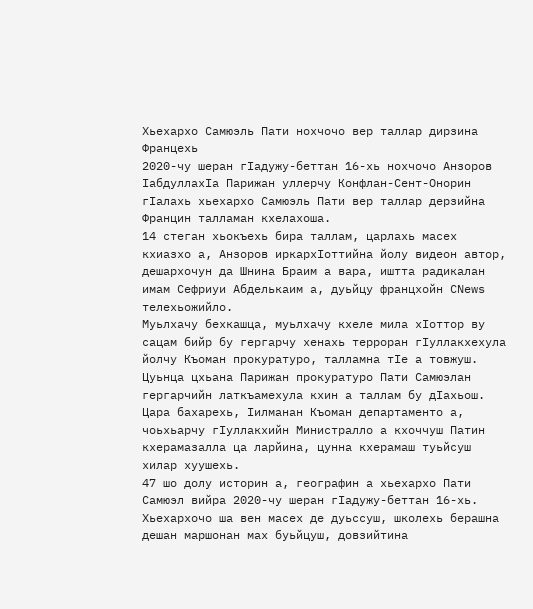Хьехархо Самюэль Пати нохчочо вер таллар дирзина Францехь
2020-чу шеран гIадужу-беттан 16-хь нохчочо Анзоров IабдуллахIа Парижан уллерчу Конфлан-Сент-Онорин гIалахь хьехархо Самюэль Пати вер таллар дерзийна Францин талламан кхелахоша.
14 стеган хьокъехь бира таллам, царлахь масех кхиазхо а, Анзоров иркархIоттийна йолу видеон автор, дешархочун да Шнина Браим а вара, иштта радикалан имам Сефриуи Абделькаим а, дуьйцу францхойн CNews телехьожийло.
Муьлхачу бехкашца, муьлхачу кхеле мила хIоттор ву сацам бийр бу гергарчу хенахь терроран гIуллакхехула йолчу Къоман прокуратуро, талламна тIе а товжуш.
Цуьнца цхьана Парижан прокуратуро Пати Самюэлан гергарчийн латкъамехула кхин а таллам бу дIахьош. Цара бахарехь, Iилманан Къоман департаменто а, чоьхьарчу гIуллакхийн Министралло а кхоччуш Патин кхерамазалла ца ларйина, цунна кхерамаш туьйсуш хилар хуушехь.
47 шо долу историн а, географин а хьехархо Пати Самюэл вийра 2020-чу шеран гIадужу-беттан 16-хь. Хьехархочо ша вен масех де дуьссуш, школехь берашна дешан маршонан мах буьйцуш, довзийтина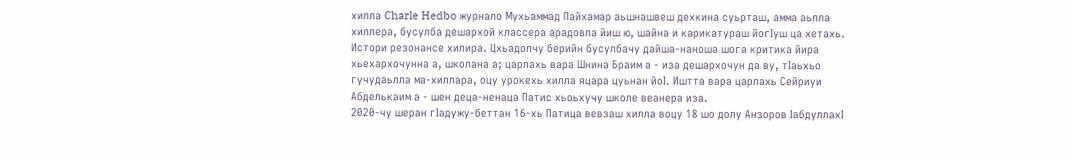хилла Charle Hedbo журнало Мухьаммад Пайхамар аьшнашвеш дехкина суьрташ, амма аьлла хиллера, бусулба дешархой классера арадовла йиш ю, шайна и карикатураш йогIуш ца хетахь.
Истори резонансе хилира. Цхьадолчу берийн бусулбачу дайша-наноша шога критика йира хьехархочунна а, школана а; царлахь вара Шнина Браим а - иза дешархочун да ву, тIаьхьо гучудаьлла ма-хиллара, оцу урокехь хилла яцара цуьнан йоI. Иштта вара царлахь Сейриуи Абделькаим а - шен деца-ненаца Патис хьоьхучу школе веанера иза.
2020-чу шеран гIадужу-беттан 16-хь Патица вевзаш хилла воцу 18 шо долу Анзоров IабдуллахI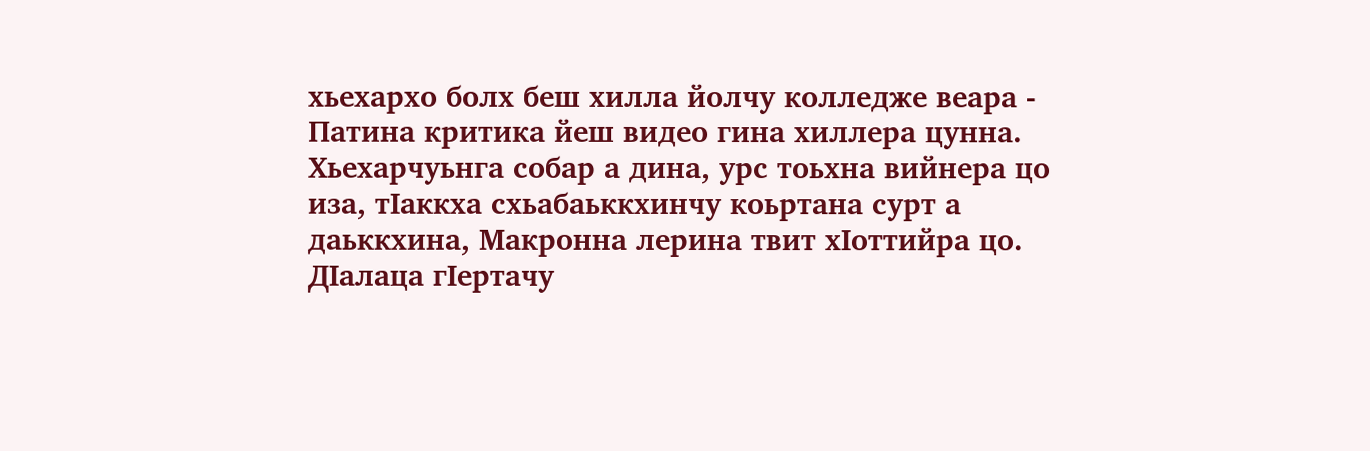хьехархо болх беш хилла йолчу колледже веара - Патина критика йеш видео гина хиллера цунна. Хьехарчуьнга собар а дина, урс тоьхна вийнера цо иза, тIаккха схьабаьккхинчу коьртана сурт а даьккхина, Макронна лерина твит хIоттийра цо. ДIалаца гIертачу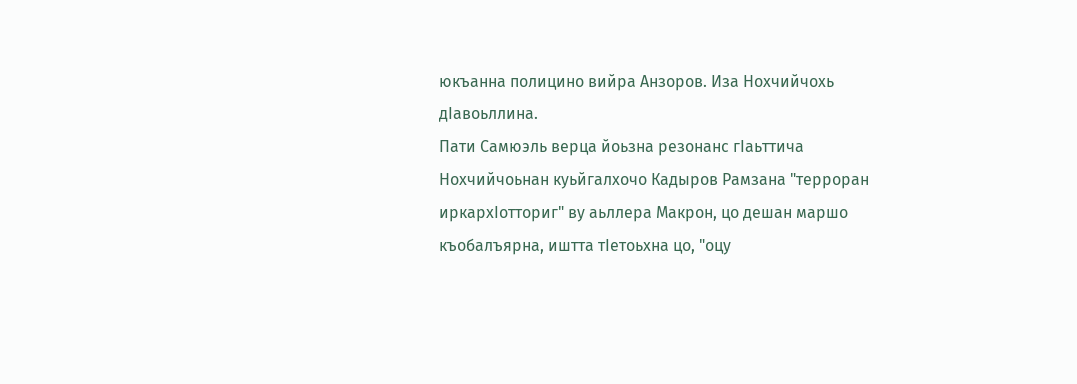юкъанна полицино вийра Анзоров. Иза Нохчийчохь дIавоьллина.
Пати Самюэль верца йоьзна резонанс гIаьттича Нохчийчоьнан куьйгалхочо Кадыров Рамзана "терроран иркархIотториг" ву аьллера Макрон, цо дешан маршо къобалъярна, иштта тIетоьхна цо, "оцу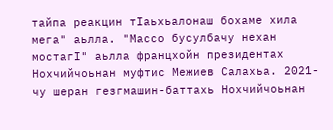тайпа реакцин тIаьхьалонаш бохаме хила мега" аьлла. "Массо бусулбачу нехан мостагI" аьлла францхойн президентах Нохчийчоьнан муфтис Межиев Салахьа. 2021-чу шеран гезгмашин-баттахь Нохчийчоьнан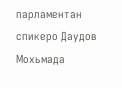парламентан спикеро Даудов Мохьмада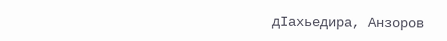дIахьедира, Анзоров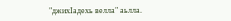"джихIадехь велла" аьлла.